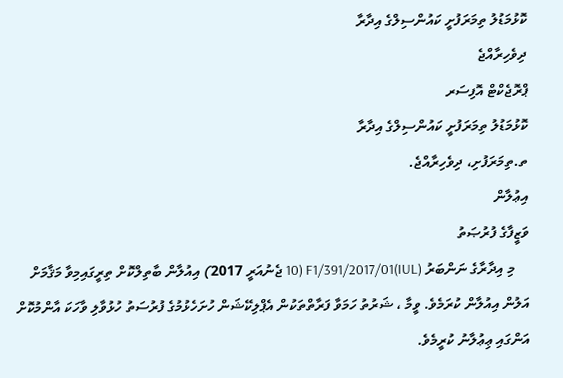ކޮޅުމަޑުލު ތިމަރަފުށީ ކައުންސިލްގެ އިދާރާ
ދިވެހިރާއްޖެ
ޕްރޮޖެކްޓް އޮފިސަރ
ކޮޅުމަޑުލު ތިމަރަފުށީ ކައުންސިލްގެ އިދާރާ
ތ.ތިމަރަފުށި، ދިވެހިރާއްޖެ.
އިޢުލާން
ވަޒީފާގެ ފުރުޞަތު
    މި އިދާރާގެ ނަންބަރު (IUL)F1/391/2017/01 (10 ޖެނުއަރީ 2017) އިއުލާން ބާތިލްކޮށް ތިރީގައިމިވާ މަޤާމަށް އަލުން އިއުލާން ކުރަމެވެ. ވީމާ ، ޝަރުތު ހަމަވާ ފަރާތްތަކުން އެޕްލިކޭޝަން ހުށަހެޅުމުގެ ފުރުސަތު ހުޅުވާލި ވާހަކަ އާންމުކޮށް އަންގައި ޢިޢުލާނު ކުރީމެވެ.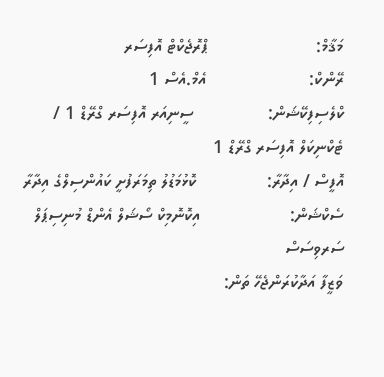މަޤާމް:                       ޕްރޮޖެކްޓް އޮފިސަރ
ރޭންކް:                      އެމް.އެސް 1
ކްލެސިފިކޭޝަން:                ސީނިއަރ އޮފިސަރ ގްރޭޑް 1 / ޓެކްނިކަލް އޮފިސަރ ގްރޭޑް 1
އޮފީސް / އިދާރާ:               ކޮޅުމަޑުލު ތިމަރަފުށީ ކައުންސިލްގެ އިދާރާ
ސެކްޝަން:                   އިކޮނޮމިކް ސޯޝަލް އެންޑް މުނިސިޕަލް ސަރވިސަސް
ވަޒީފާ އަދާކުރަންޖެހޭ ތަން: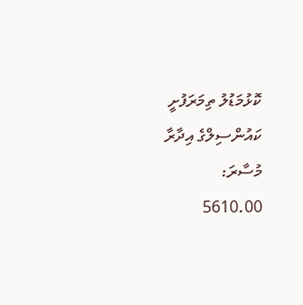ކޮޅުމަޑުލު ތިމަރަފުށީ ކައުންސިލްގެ އިދާރާ
މުސާރަ:                      5610.00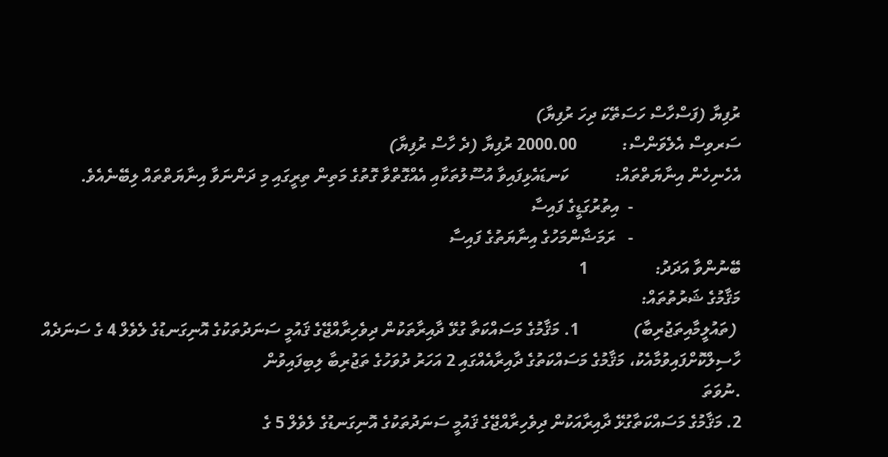ރުފިޔާ (ފަސްހާސް ހަސަތޭކަ ދިހަ ރުފިޔާ)
ސަރވިސް އެލެވަންސް:           2000.00 ރުފިޔާ (ދެ ހާސް ރުފިޔާ)
އެހެނިހެން އިނާޔަތްތައް:           ކަނޑައެޅިފައިވާ އުސޫލުތަކާއި އެއްގޮތްވާ ގޮތުގެ މަތިން ތިރީގައި މި ދަންނަވާ އިނާޔަތްތައް ލިބޭނެއެވެ.
                          -  އިތުރުގަޑީގެ ފައިސާ
                          -   ރަމަޟާންމަހުގެ އިނާޔަތުގެ ފައިސާ
ބޭނުންވާ އަދަދު:                1
މަޤާމުގެ ޝަރުތުތައް:
 (ތައުލީމާއިތަޖުރިބާ)             1. މަޤާމުގެ މަސައްކަތާ ގުޅޭ ދާއިރާތަކުން ދިވެހިރާއްޖޭގެ ޤައުމީ ސަނަދުތަކުގެ އޮނިގަނޑުގެ ލެވެލް 4 ގެ ސަނަދެއް ހާސިލްކޮށްފައިވުމާއެކު، މަޤާމުގެ މަސައްކަތުގެ ދާއިރާއެއްގައި 2 އަހަރު ދުވަހުގެ ތަޖުރިބާ ލިބިފައިވުން
.ނުވަތަ
2. މަޤާމުގެ މަސައްކަތާގުޅޭ ދާއިރާއަކުން ދިވެހިރާއްޖޭގެ ޤައުމީ ސަނަދުތަކުގެ އޮނިގަނޑުގެ ލެވެލް 5 ގެ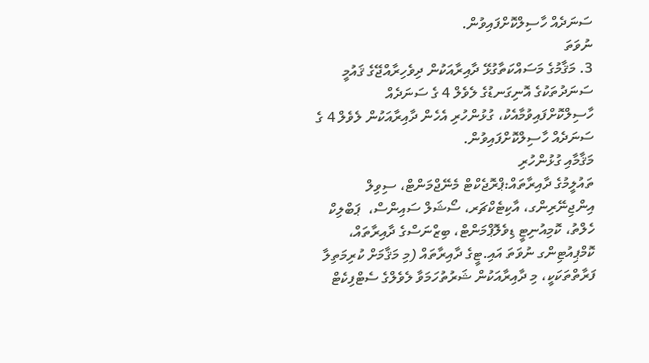ސަނަދެއް ހާސިލްކޮށްފައިވުން.
ނުވަތަ
3. މަޤާމުގެ މަސައްކަތާގުޅޭ ދާއިރާއަކުން ދިވެހިރާއްޖޭގެ ޤައުމީ ސަނަދުތަކުގެ އޮނިގަނޑުގެ ލެވެލް 4 ގެ ސަނަދެއް ހާސިލްކޮށްފައިވުމާއެކު، ގުޅުންހުރި އެހެން ދާއިރާއަކުން ލެވެލް 4 ގެ ސަނަދެއް ހާސިލްކޮށްފައިވުން.
މަޤާމާއި ގުޅުންހުރި
ތައުލީމުގެ ދާއިރާތައް:ޕްރޮޖެކްޓް މެނޭޖްމަންޓް، ސިވިލް އިންޖިނޭރިންގ، އާކިޓެކްޗަރ، ސޯޝަލް ސައިންސް،  ޕަބްލިކް ހެލްތު، ކޮމިއުނިޓީ ޑިވެލޮޕްމަންޓް، ބިޒްނަސްގެ ދާއިރާތައް، ކޮމްޕިއުޓިންގ ނުވަތަ އައި.ޓީގެ ދާއިރާތައް (މި މަޤާމަށް ކުރިމަތިލާ ފަރާތްތަކަކީ، މި ދާއިރާއަކުން ޝަރުތުހަމަވާ ލެވެލްގެ ސެޓްފިކެޓް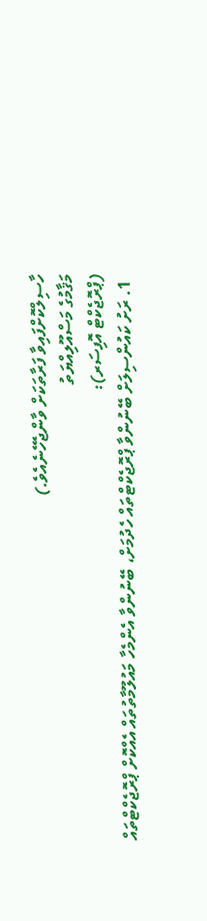ހާސިލްކޮށްފައިވާ ފަރާތަކަށް ވާންޖެހޭނެއެވެ.)
މަޤާމުގެ މަސްއޫލިއްޔަތު
(ޕްރޮޖެކްޓް އޮފިސަރ):
  1. ރަށު ކައުންސިލަށް ބޭނުންވާ ޕްރޮޖެކްޓްތައް ހެދުމަށް، ބޭނުންވާ އެންމެހާ މައުލޫމާތުތައް އެއްކޮށް ޕްރޮޖެކްޓްތައް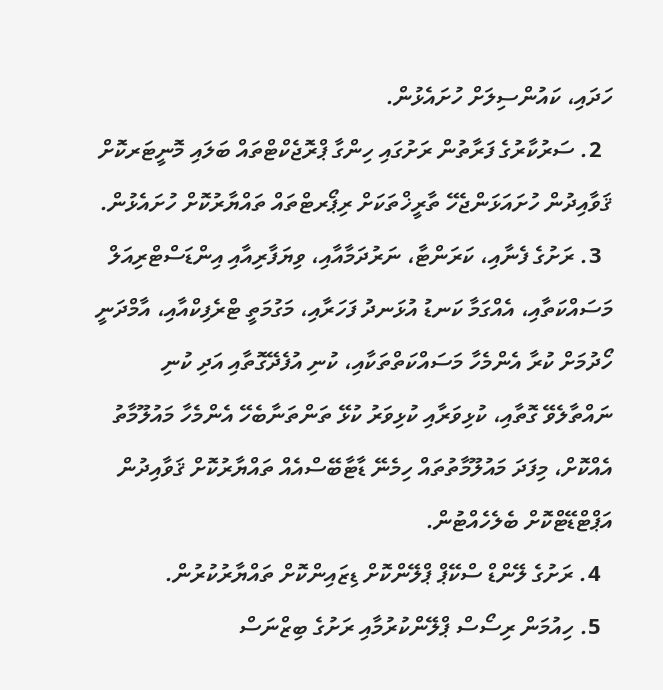ހަދައި، ކައުންސިލަށް ހުށައެޅުން.
  2. ސަރުކާރުގެ ފަރާތުން ރަށުގައި ހިންގާ ޕްރޮޖެކްޓްތައް ބަލައި މޮނީޓަރކޮށް ޤަވާއިދުން ހުށައަޅަންޖެހޭ ތާރީޚްތަކަށް ރިޕޯރޓްތައް ތައްޔާރުކޮށް ހުށައެޅުން.
  3. ރަށުގެ ފެނާއި، ކަރަންޓާ، ނަރުދަމާއާއި، ވިޔަފާރިއާއި އިންޑަސްޓްރިއަލް މަސައްކަތާއި، އެއްގަމާ ކަނޑު އުޅަނދު ފަހަރާއި، މަގުމަތީ ޓްރެފިކްއާއި، އާމްދަނީ ހޯދުމަށް ކުރާ އެންމެހާ މަސައްކަތްތަކާއި، ކުނި އުފެދޭގޮތާއި އަދި ކުނި ނައްތާލެވޭ ގޮތާއި، ކުޅިވަރާއި ކުޅިވަރު ކުޅޭ ތަންތަނާބެހޭ އެންމެހާ މައުލޫމާތު އެއްކޮށް، މިފަދަ މައުލޫމާތުތައް ހިމެނޭ ޑާޓާބޭސްއެއް ތައްޔާރުކޮށް ޤަވާއިދުން އަޕްޓްޑޭޓްކޮށް ބެލެހެއްޓުން.
  4. ރަށުގެ ލޭންޑް ސްކޭޕް ޕްލޭންކޮށް ޑިޒައިންކޮށް ތައްޔާރުކުރުން.
  5. ހިއުމަން ރިސޯސް ޕްލޭންކުރުމާއި ރަށުގެ ބިޒްނަސް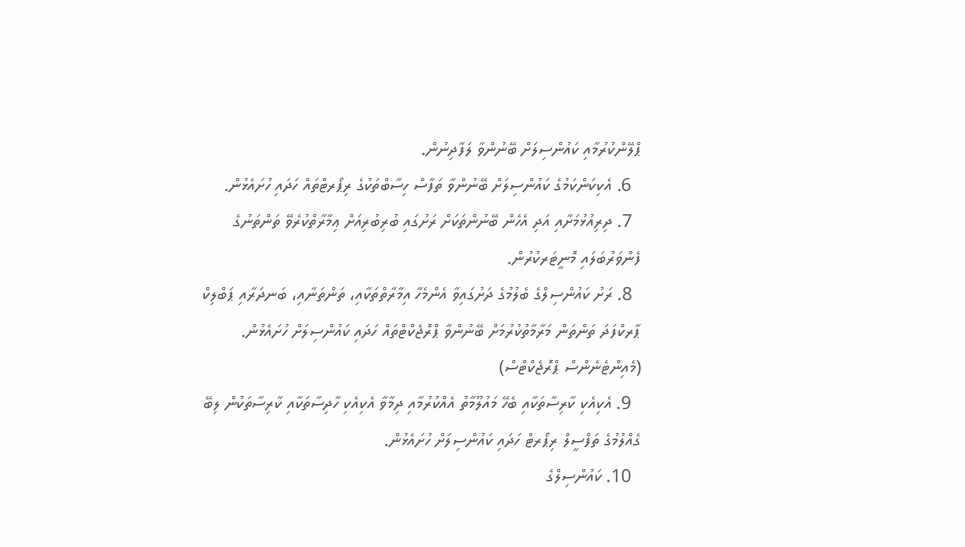ޕްލޭންކުރުމާއި ކައުންސިލަށް ބޭނުންވާ ލަފާދިނުން.
  6. އެކިކަންކަމުގެ ކައުންސިލަށް ބޭނުންވާ ތަފާސް ހިސާބްތަކުގެ ރިޕޯރޓްތައް ހަދައި ހުށައެޅުން.
  7. ދިރިއުޅުމަށާއި އަދި އެހެން ބޭނުންތަކަށް ރަށުގައި ބުރިބުރިއަށް ޢިމާރާތްކުރެވޭ ތަންތަނުގެ ފެންވަރުބަލައި މޮނީޓަރކުރުން.
  8. ރަށު ކައުންސިލްގެ ބެލުމުގެ ދަށުގައިވާ އެންމެހާ އިމާރާތްތަކާއި، ތަންތަނާއި، ބަނދަރާއި ޕަބްލިކް ޕާރކްފަދަ ތަންތަން މަރާމާތުކުރުމަށް ބޭނުންވާ ޕްރޮޖެކްޓްތައް ހަދައި ކައުންސިލަށް ހުށައެޅުން. (މެއިންޓެނެންސް ޕްރޮޖެކްޓްސް)
  9. އެކިއެކި ކާރިސާތަކާއި ބެހޭ މައުލޫމާތު އެއްކުރުމާއި ދިމާވާ އެކިއެކި ހާދިސާތަކާއި ކާރިސާތަކުން ލިބޭ ގެއްލުމުގެ ތަފްސީލް ރިޕޯރޓް ހަދައި ކައުންސިލަށް ހުށައެޅުން.
  10. ކައުންސިލްގެ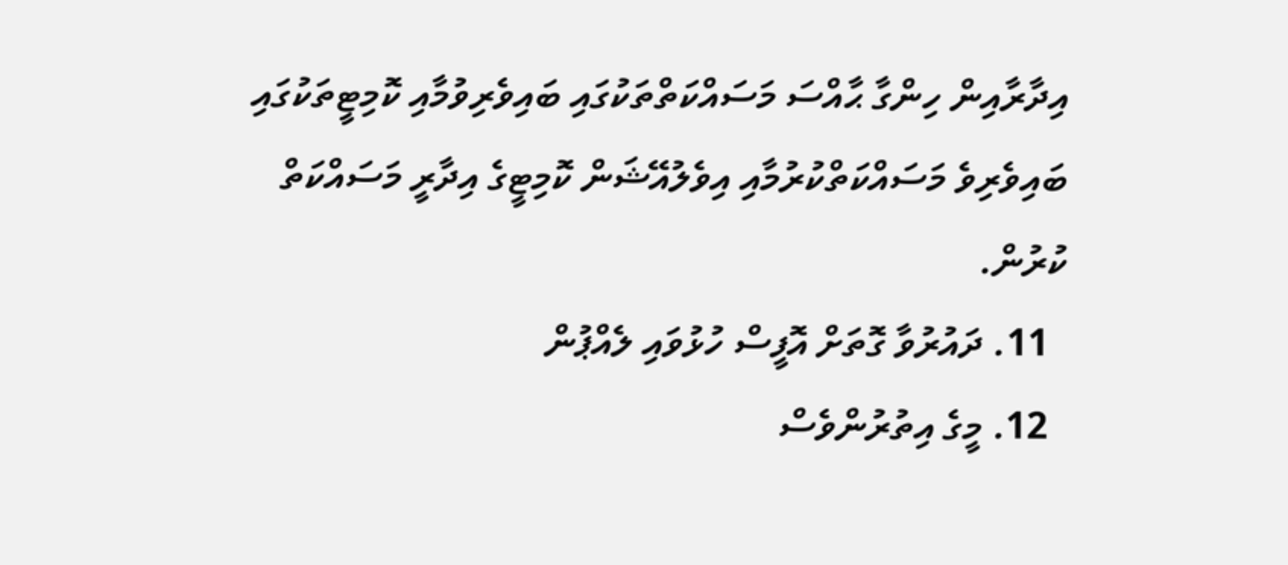އިދާރާއިން ހިންގާ ޙާއްސަ މަސައްކަތްތަކުގައި ބައިވެރިވުމާއި ކޮމިޓީތަކުގައި ބައިވެރިވެ މަސައްކަތްކުރުމާއި އިވެލުއޭޝަން ކޮމިޓީގެ އިދާރީ މަސައްކަތް ކުރުން.
  11. ދައުރުވާ ގޮތަށް އޮފީސް ހުޅުވައި ލެއްޕުން
  12. މީގެ އިތުރުންވެސް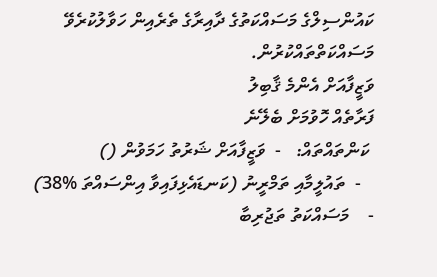ކައުންސިލްގެ މަސައްކަތުގެ ދާއިރާގެ ތެރެއިން ހަވާލުކުރެވޭ މަސައްކަތްތައްކުރުން.
ވަޒީފާއަށް އެންމެ ޤާބިލު
ފަރާތެއް ހޮވުމަށް ބެލޭނެ
 ކަންތައްތައް:   -  ވަޒީފާއަށް ޝަރުތު ހަމަވުން ()
   -  ތައުލީމާއި ތަމްރީނު (ކަނޑައެޅިފައިވާ އިންސައްތަ %38)
-    މަސައްކަތު ތަޖުރިބާ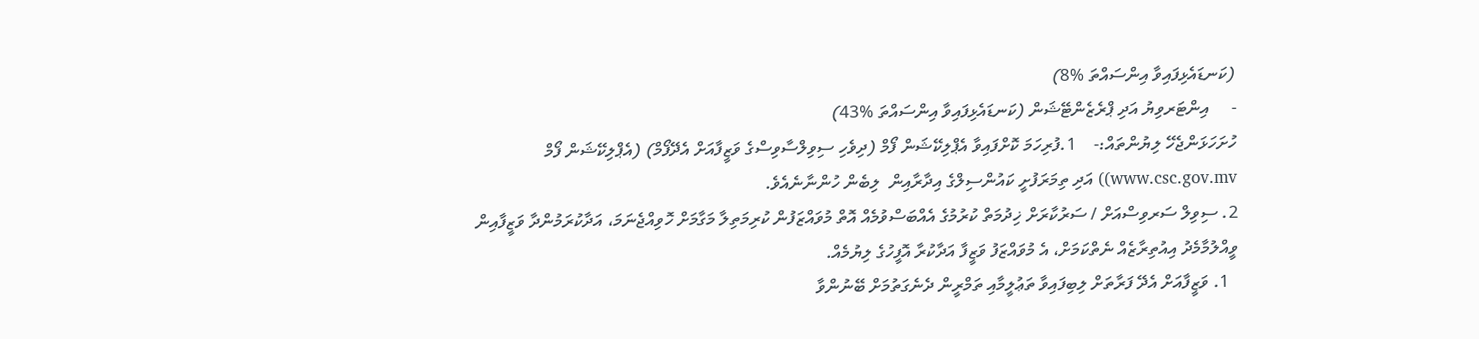(ކަނޑައެޅިފައިވާ އިންސައްތަ %8)
-     އިންޓަރވިޔު އަދި ޕްރެޒެންޓޭޝަން (ކަނޑައެޅިފައިވާ އިންސައްތަ %43)
ހުށަހަޅަންޖެހޭ ލިޔުންތައް:-    1.ފުރިހަމަ ކޮށްފައިވާ އެޕްލިކޭޝަން ފޯމް (ދިވެހި ސިވިލްސާވިސްގެ ވަޒީފާއަށް އެދޭފޯމް) (އެޕްލިކޭޝަން ފޯމް www.csc.gov.mv)) އަދި ތިމަރަފުށީ ކައުންސިލްގެ އިދާރާއިން  ލިބެން ހުންނާނެއެވެ.
2. ސިވިލް ސަރވިސްއަށް / ސަރުކާރަށް ޚިދުމަތް ކުރުމުގެ އެއްބަސްވުމެއް އޮތް މުވައްޒަފުން ކުރިމަތިލާ މަގާމަށް ހޮވިއްޖެނަމަ، އަދާކުރަމުންދާ ވަޒީފާއިން ވީއްލުމާމެދު އިއުތިރާޒެއް ނެތްކަމަށް، އެ މުވައްޒަފު ވަޒީފާ އަދާކުރާ އޮފީހުގެ ލިޔުމެއް.
  1. ވަޒީފާއަށް އެދޭ ފަރާތަށް ލިބިފައިވާ ތަޢުލީމާއި ތަމްރީން ދެނެގަތުމަށް ބޭނުންވާ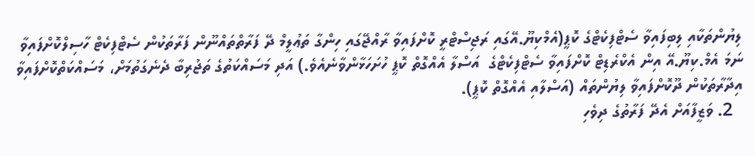ލިޔުންތަކާއި ލިބިފައިވާ ސެޓްފިކެޓްގެ ކޮޕީ(އެމްކިޔޫ.އޭގައި ރަޖިސްޓްރީ ކޮށްފައިވާ ރާއްޖޭގައި ހިންގާ ތަޢުލީމް ދޭ ފަރާތްތައްނޫން ފަރާތަކުން ސެޓްފިކެޓް ހާސިލްކޮށްފައިވާ ނަމަ އެމް.ކިޔޫ.އޭ އިން އެކްރެޑިޓް ކޮށްފައިވާ ސެޓްފިކެޓްގެ  އަސްލާ އެއްގޮތް ކޮޕީ ހުށަހަޅާންވާނެއެވެ.) އަދި މަސައްކަތުގެ ތަޖުރިބާ ދެނެގަތުމަށް، މަސައްކަތްކޮށްފައިވާ އިދާރާތަކުން ދޫކޮށްފައިވާ ލިޔުންތައް (އަސްލާއި އެއްގޮތް ކޮޕީ).
  2. ވަޒީފާއަށް އެދޭ ފަރާތުގެ ދިވެހި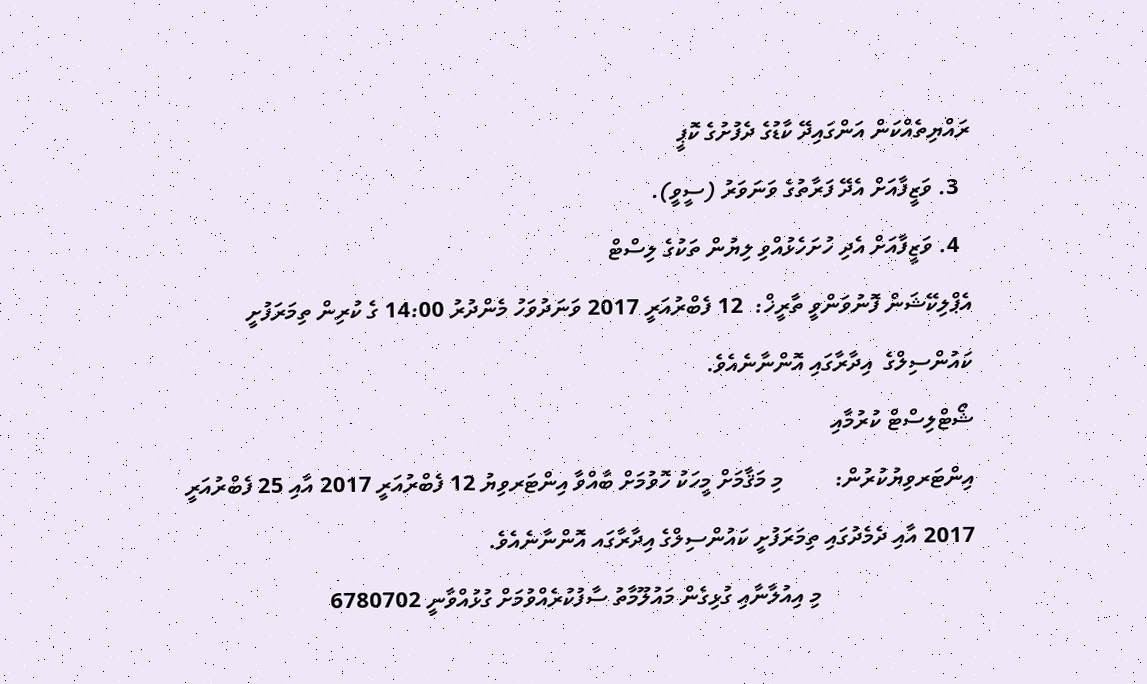ރައްޔިތެއްކަން އަންގައިދޭ ކާޑުގެ ދެފުށުގެ ކޮޕީ
  3. ވަޒީފާއަށް އެދޭ ފަރާތުގެ ވަނަވަރު (ސީވީ).
  4. ވަޒީފާއަށް އެދި ހުށަހެޅުއްވި ލިޔުން ތަކުގެ ލިސްޓް
އެޕްލިކޭޝަން ފޮނުވަންވީ ތާރީޚް:  12 ފެބްރުއަރީ 2017 ވަނަދުވަހު މެންދުރު 14:00 ގެ ކުރިން ތިމަރަފުށީ ކައުންސިލްގެ  އިދާރާގައި އޮންނާނެއެވެ.
ޝޯޓްލިސްޓް ކުރުމާއި
އިންޓަރވިޔުކުރުން:         މި މަޤާމަށް މީހަކު ހޮވުމަށް ބާއްވާ އިންޓަރވިޔު 12 ފެބްރުއަރީ 2017 އާއި 25 ފެބްރުއަރީ 2017 އާއި ދެމެދުގައި ތިމަރަފުށީ ކައުންސިލްގެ އިދާރާގައ އޮންނާނެއެވެ.
                           މި އިއުލާނާއި ގުޅިގެން މައުލޫމާތު ސާފުކުރެއްވުމަށް ގުޅުއްވާނީ 6780702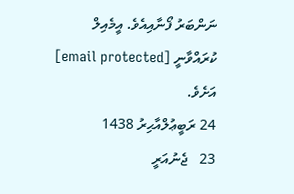ނަންބަރު ފޯނާއިއެވެ. އީމެއިލް ކުރައްވާނީ [email protected] އަށެވެ.
24 ރަބީޢުލްއާޙިރު 1438
23   ޖެނުއަރީ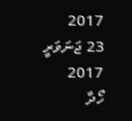2017
23 ޖަނަވަރީ 2017
ހޯދާ